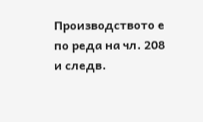Производството е по реда на чл. 208 и следв.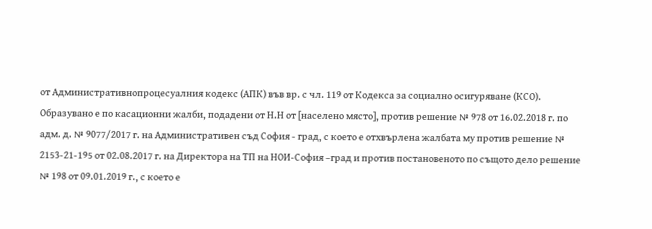от Административнопроцесуалния кодекс (АПК) във вр. с чл. 119 от Кодекса за социално осигуряване (КСО).
Образувано е по касационни жалби, подадени от Н.Н от [населено място], против решение № 978 от 16.02.2018 г. по адм. д. № 9077/2017 г. на Административен съд София - град, с което е отхвърлена жалбата му против решение № 2153-21-195 от 02.08.2017 г. на Директора на ТП на НОИ-София –град и против постановеното по същото дело решение № 198 от 09.01.2019 г., с което е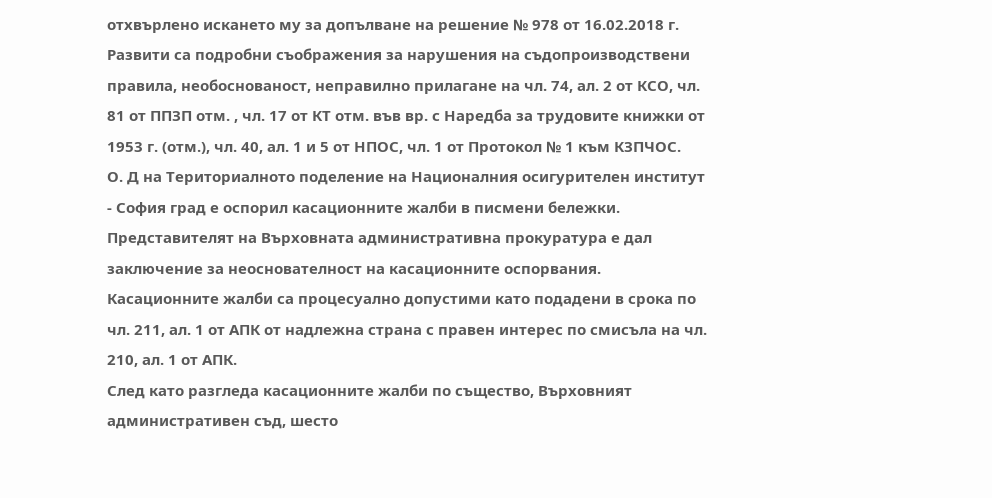отхвърлено искането му за допълване на решение № 978 от 16.02.2018 г.
Развити са подробни съображения за нарушения на съдопроизводствени правила, необоснованост, неправилно прилагане на чл. 74, ал. 2 от КСО, чл. 81 от ППЗП отм. , чл. 17 от КТ отм. във вр. с Наредба за трудовите книжки от 1953 г. (отм.), чл. 40, ал. 1 и 5 от НПОС, чл. 1 от Протокол № 1 към КЗПЧОС.
О. Д на Териториалното поделение на Националния осигурителен институт - София град е оспорил касационните жалби в писмени бележки.
Представителят на Върховната административна прокуратура е дал заключение за неоснователност на касационните оспорвания.
Касационните жалби са процесуално допустими като подадени в срока по чл. 211, ал. 1 от АПК от надлежна страна с правен интерес по смисъла на чл. 210, ал. 1 от АПК.
След като разгледа касационните жалби по същество, Върховният административен съд, шесто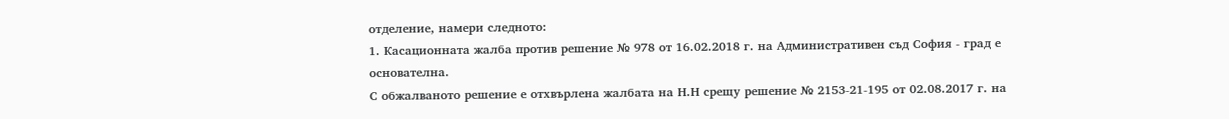отделение, намери следното:
1. Касационната жалба против решение № 978 от 16.02.2018 г. на Административен съд София - град е основателна.
С обжалваното решение е отхвърлена жалбата на Н.Н срещу решение № 2153-21-195 от 02.08.2017 г. на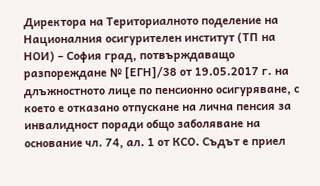Директора на Териториалното поделение на Националния осигурителен институт (ТП на НОИ) – София град, потвърждаващо разпореждане № [ЕГН]/38 от 19.05.2017 г. на длъжностното лице по пенсионно осигуряване, с което е отказано отпускане на лична пенсия за инвалидност поради общо заболяване на основание чл. 74, ал. 1 от КСО. Съдът е приел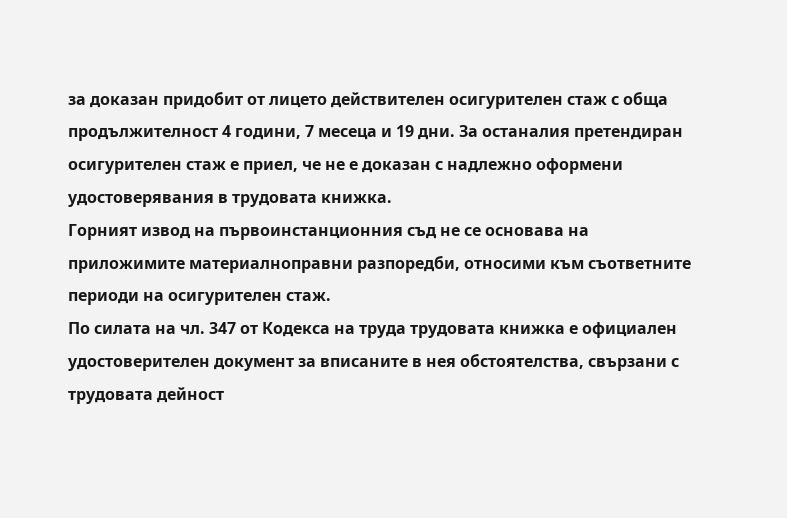за доказан придобит от лицето действителен осигурителен стаж с обща продължителност 4 години, 7 месеца и 19 дни. За останалия претендиран осигурителен стаж е приел, че не е доказан с надлежно оформени удостоверявания в трудовата книжка.
Горният извод на първоинстанционния съд не се основава на приложимите материалноправни разпоредби, относими към съответните периоди на осигурителен стаж.
По силата на чл. 347 от Кодекса на труда трудовата книжка е официален удостоверителен документ за вписаните в нея обстоятелства, свързани с трудовата дейност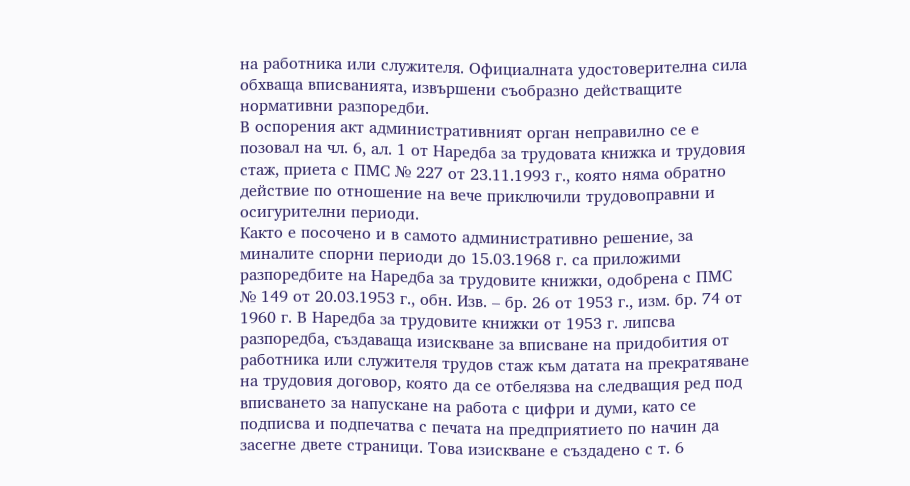на работника или служителя. Официалната удостоверителна сила обхваща вписванията, извършени съобразно действащите нормативни разпоредби.
В оспорения акт административният орган неправилно се е позовал на чл. 6, ал. 1 от Наредба за трудовата книжка и трудовия стаж, приета с ПМС № 227 от 23.11.1993 г., която няма обратно действие по отношение на вече приключили трудовоправни и осигурителни периоди.
Както е посочено и в самото административно решение, за миналите спорни периоди до 15.03.1968 г. са приложими разпоредбите на Наредба за трудовите книжки, одобрена с ПМС № 149 от 20.03.1953 г., обн. Изв. – бр. 26 от 1953 г., изм. бр. 74 от 1960 г. В Наредба за трудовите книжки от 1953 г. липсва разпоредба, създаваща изискване за вписване на придобития от работника или служителя трудов стаж към датата на прекратяване на трудовия договор, която да се отбелязва на следващия ред под вписването за напускане на работа с цифри и думи, като се подписва и подпечатва с печата на предприятието по начин да засегне двете страници. Това изискване е създадено с т. 6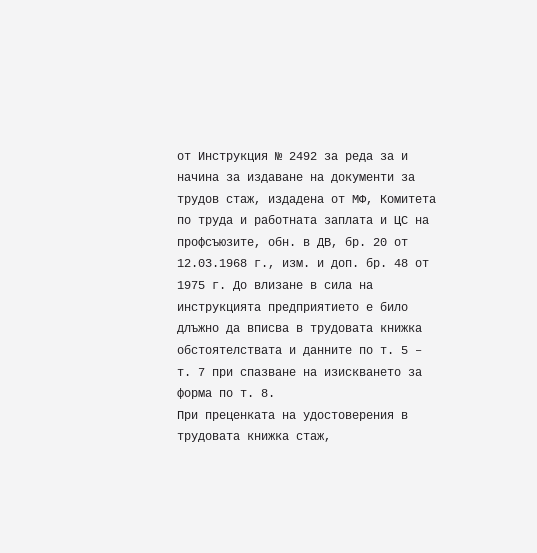от Инструкция № 2492 за реда за и начина за издаване на документи за трудов стаж, издадена от МФ, Комитета по труда и работната заплата и ЦС на профсъюзите, обн. в ДВ, бр. 20 от 12.03.1968 г., изм. и доп. бр. 48 от 1975 г. До влизане в сила на инструкцията предприятието е било длъжно да вписва в трудовата книжка обстоятелствата и данните по т. 5 – т. 7 при спазване на изискването за форма по т. 8.
При преценката на удостоверения в трудовата книжка стаж,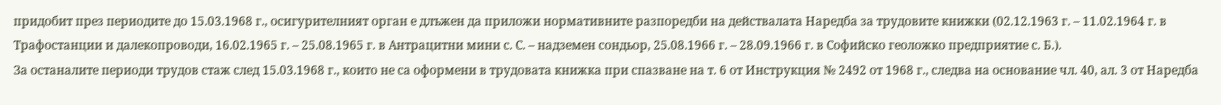придобит през периодите до 15.03.1968 г., осигурителният орган е длъжен да приложи нормативните разпоредби на действалата Наредба за трудовите книжки (02.12.1963 г. – 11.02.1964 г. в Трафостанции и далекопроводи, 16.02.1965 г. – 25.08.1965 г. в Антрацитни мини с. С. – надземен сондьор, 25.08.1966 г. – 28.09.1966 г. в Софийско геоложко предприятие с. Б.).
За останалите периоди трудов стаж след 15.03.1968 г., които не са оформени в трудовата книжка при спазване на т. 6 от Инструкция № 2492 от 1968 г., следва на основание чл. 40, ал. 3 от Наредба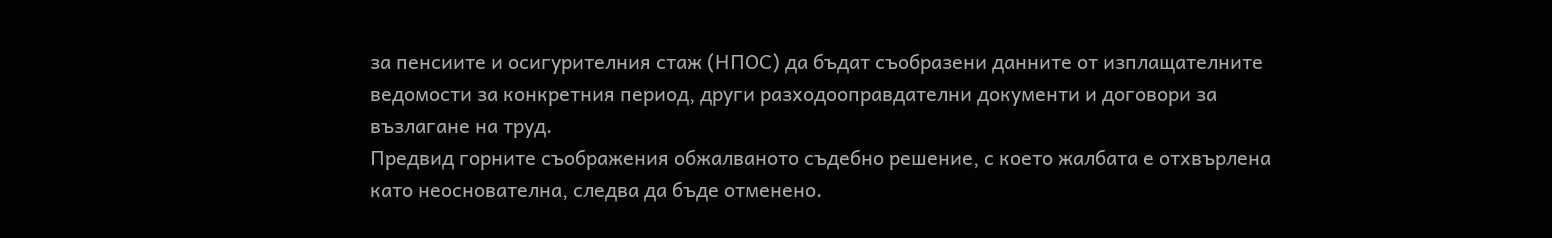за пенсиите и осигурителния стаж (НПОС) да бъдат съобразени данните от изплащателните ведомости за конкретния период, други разходооправдателни документи и договори за възлагане на труд.
Предвид горните съображения обжалваното съдебно решение, с което жалбата е отхвърлена като неоснователна, следва да бъде отменено.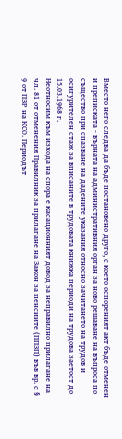Вместо него следва да бъде постановено друго, с което оспореният акт бъде отменен и преписката - върната на административния орган за ново решаване на въпроса по същество при спазване на дадените указания относно зачитането на трудов и осигурителен стаж за вписаните в трудовата книжка периоди на трудова заетост до 15.03.1968 г.
Неотносим към изхода на спора е касационният довод за неправилно прилагане на чл. 81 от отменения Правилник за прилагане на Закон за пенсиите (ППЗП) във вр. с § 9 от ПЗР на КСО. Периодът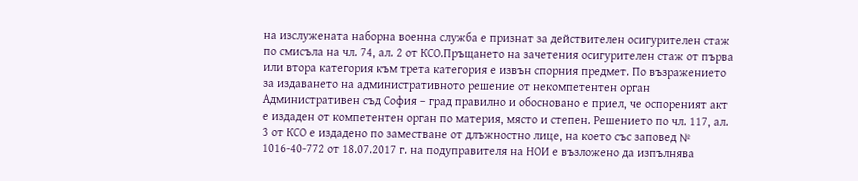на изслужената наборна военна служба е признат за действителен осигурителен стаж по смисъла на чл. 74, ал. 2 от КСО.Пръщането на зачетения осигурителен стаж от първа или втора категория към трета категория е извън спорния предмет. По възражението за издаването на административното решение от некомпетентен орган Административен съд София – град правилно и обосновано е приел, че оспореният акт е издаден от компетентен орган по материя, място и степен. Решението по чл. 117, ал. 3 от КСО е издадено по заместване от длъжностно лице, на което със заповед № 1016-40-772 от 18.07.2017 г. на подуправителя на НОИ е възложено да изпълнява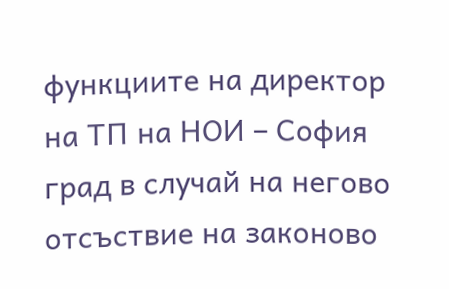функциите на директор на ТП на НОИ – София град в случай на негово отсъствие на законово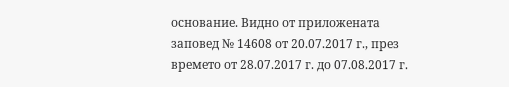основание. Видно от приложената заповед № 14608 от 20.07.2017 г., през времето от 28.07.2017 г. до 07.08.2017 г.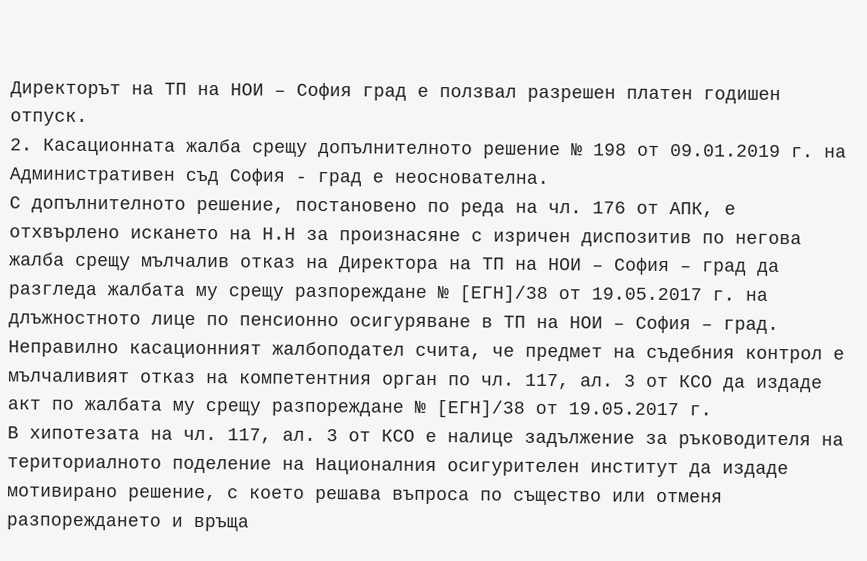Директорът на ТП на НОИ – София град е ползвал разрешен платен годишен отпуск.
2. Касационната жалба срещу допълнителното решение № 198 от 09.01.2019 г. на Административен съд София - град е неоснователна.
С допълнителното решение, постановено по реда на чл. 176 от АПК, е отхвърлено искането на Н.Н за произнасяне с изричен диспозитив по негова жалба срещу мълчалив отказ на Директора на ТП на НОИ – София – град да разгледа жалбата му срещу разпореждане № [ЕГН]/38 от 19.05.2017 г. на длъжностното лице по пенсионно осигуряване в ТП на НОИ – София – град.
Неправилно касационният жалбоподател счита, че предмет на съдебния контрол е мълчаливият отказ на компетентния орган по чл. 117, ал. 3 от КСО да издаде акт по жалбата му срещу разпореждане № [ЕГН]/38 от 19.05.2017 г.
В хипотезата на чл. 117, ал. 3 от КСО е налице задължение за ръководителя на териториалното поделение на Националния осигурителен институт да издаде мотивирано решение, с което решава въпроса по същество или отменя разпореждането и връща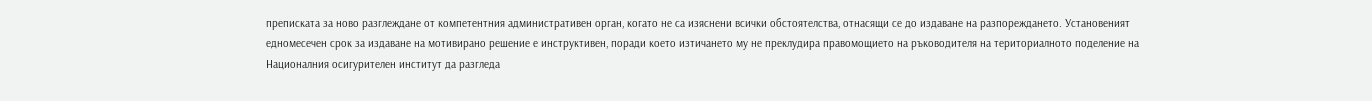преписката за ново разглеждане от компетентния административен орган, когато не са изяснени всички обстоятелства, отнасящи се до издаване на разпореждането. Установеният едномесечен срок за издаване на мотивирано решение е инструктивен, поради което изтичането му не преклудира правомощието на ръководителя на териториалното поделение на Националния осигурителен институт да разгледа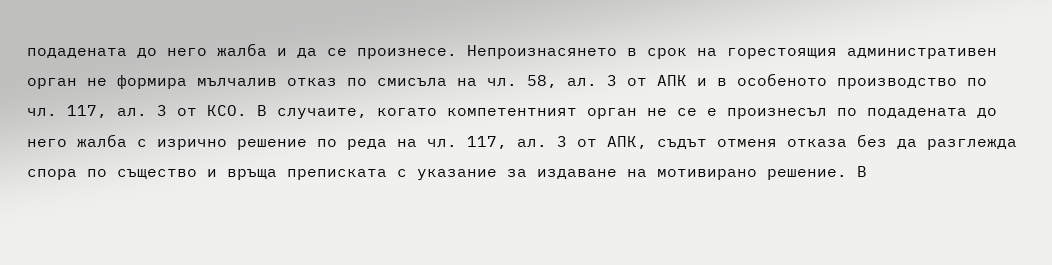подадената до него жалба и да се произнесе. Непроизнасянето в срок на горестоящия административен орган не формира мълчалив отказ по смисъла на чл. 58, ал. 3 от АПК и в особеното производство по чл. 117, ал. 3 от КСО. В случаите, когато компетентният орган не се е произнесъл по подадената до него жалба с изрично решение по реда на чл. 117, ал. 3 от АПК, съдът отменя отказа без да разглежда спора по същество и връща преписката с указание за издаване на мотивирано решение. В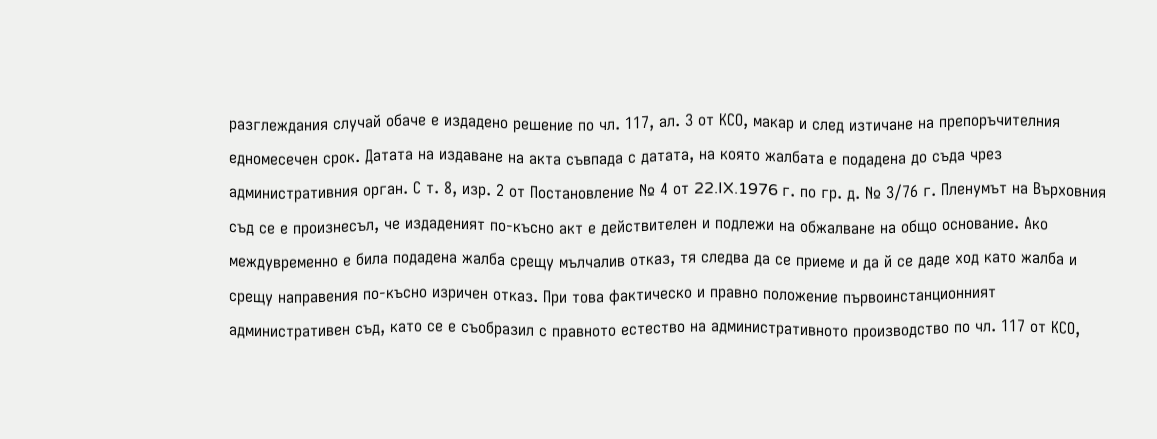разглеждания случай обаче е издадено решение по чл. 117, ал. 3 от КСО, макар и след изтичане на препоръчителния едномесечен срок. Датата на издаване на акта съвпада с датата, на която жалбата е подадена до съда чрез административния орган. С т. 8, изр. 2 от Постановление № 4 от 22.IX.1976 г. по гр. д. № 3/76 г. Пленумът на Върховния съд се е произнесъл, че издаденият по-късно акт е действителен и подлежи на обжалване на общо основание. Ако междувременно е била подадена жалба срещу мълчалив отказ, тя следва да се приеме и да й се даде ход като жалба и срещу направения по-късно изричен отказ. При това фактическо и правно положение първоинстанционният административен съд, като се е съобразил с правното естество на административното производство по чл. 117 от КСО,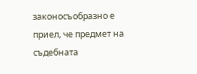законосъобразно е приел, че предмет на съдебната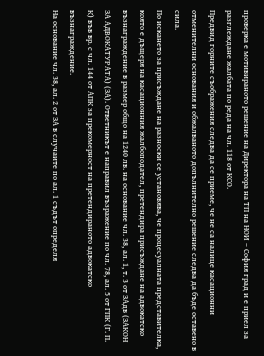проверка е мотивираното решение на Директора на ТП на НОИ – София град и е приел за разглеждане жалбата по реда на чл. 118 от КСО.
Предвид горните съображения следва да се приеме, че не са налице касационни отменителни основания и обжалваното допълнително решение следва да бъде оставено в сила.
По искането за присъждане на разноски се установява, че процесуалната представителка, която е дъщеря на касационния жалбоподател, претендира присъждане на адвокатско възнаграждение в размер общо на 1240 лв. на основание чл. 38, ал. 1, т. 3 от ЗАдв (ЗАКОН ЗА АДВОКАТУРАТА) (ЗА). Ответникът е направил възражение по чл. 78, ал. 5 от ГПК (Г. П. К) във вр. с чл. 144 от АПК за прекомерност на претендираното адвокатско възнаграждение.
На основание чл. 38, ал. 2 от ЗА в случаите по ал. 1 съдът определя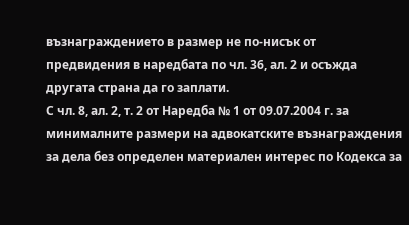възнаграждението в размер не по-нисък от предвидения в наредбата по чл. 36, ал. 2 и осъжда другата страна да го заплати.
С чл. 8, ал. 2, т. 2 от Наредба № 1 от 09.07.2004 г. за минималните размери на адвокатските възнаграждения за дела без определен материален интерес по Кодекса за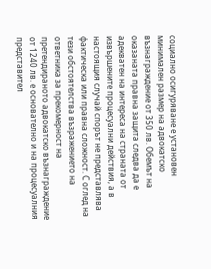социално осигуряване е установен минимален размер на адвокатско възнаграждение от 350 лв. Обемът на оказаната правна защита следва да е адекватен на интереса на страната от извършените процесуални действия, а в настоящия случай спорът не представлява фактическа или правна сложност. С оглед на тези обстоятелства възражението на ответника за прекомерност на претендираното адвокатско възнаграждение от 1240 лв. е основателно и на процесуалния представител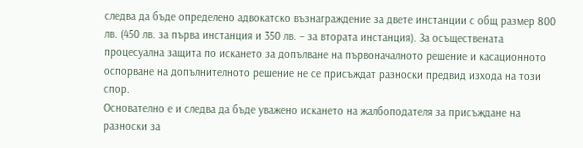следва да бъде определено адвокатско възнаграждение за двете инстанции с общ размер 800 лв. (450 лв. за първа инстанция и 350 лв. – за втората инстанция). За осъществената процесуална защита по искането за допълване на първоначалното решение и касационното оспорване на допълнителното решение не се присъждат разноски предвид изхода на този спор.
Основателно е и следва да бъде уважено искането на жалбоподателя за присъждане на разноски за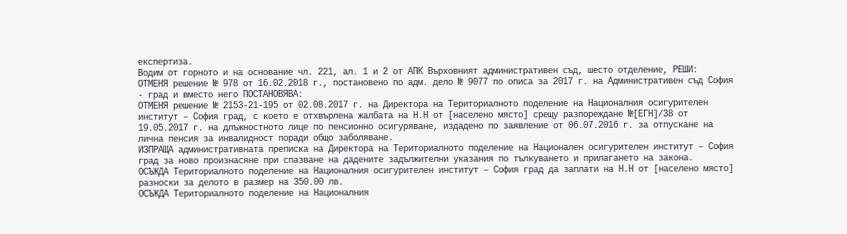експертиза.
Водим от горното и на основание чл. 221, ал. 1 и 2 от АПК Върховният административен съд, шесто отделение, РЕШИ:
ОТМЕНЯ решение № 978 от 16.02.2018 г., постановено по адм. дело № 9077 по описа за 2017 г. на Административен съд София - град и вместо него ПОСТАНОВЯВА:
ОТМЕНЯ решение № 2153-21-195 от 02.08.2017 г. на Директора на Териториалното поделение на Националния осигурителен институт – София град, с което е отхвърлена жалбата на Н.Н от [населено място] срещу разпореждане №[ЕГН]/38 от 19.05.2017 г. на длъжностното лице по пенсионно осигуряване, издадено по заявление от 06.07.2016 г. за отпускане на лична пенсия за инвалидност поради общо заболяване.
ИЗПРАЩА административната преписка на Директора на Териториалното поделение на Национален осигурителен институт – София град за ново произнасяне при спазване на дадените задължителни указания по тълкуването и прилагането на закона.
ОСЪЖДА Териториалното поделение на Националния осигурителен институт – София град да заплати на Н.Н от [населено място] разноски за делото в размер на 350.00 лв.
ОСЪЖДА Териториалното поделение на Националния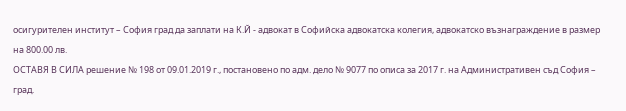осигурителен институт – София град да заплати на К.Й - адвокат в Софийска адвокатска колегия, адвокатско възнаграждение в размер на 800.00 лв.
ОСТАВЯ В СИЛА решение № 198 от 09.01.2019 г., постановено по адм. дело № 9077 по описа за 2017 г. на Административен съд София – град.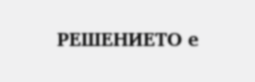РЕШЕНИЕТО е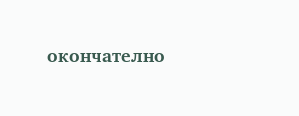окончателно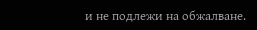и не подлежи на обжалване.